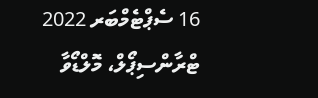16 ސެޕްޓެމްބަރ 2022
ޓްރާންސިޕޯލް، މޮލްޑޯވާ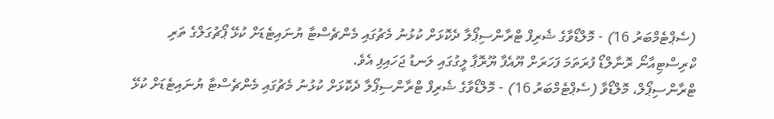(ސެޕްޓެމްބަރު 16) - މޮލްޑޯވާގެ ޝެރިފް ޓްރާންސިޕޯލާ ދެކޮޅަށް ކުޅުނު މެޗުގައި މެންޗެސްޓާ ޔުނައިޓެޑަށް ކުޅޭ ޕޯޗުގަލްގެ ތަރި ކްރިސްޓިއާނޯ ރޮނާލްޑޯ ފުރަތަމަ ފަހަރަށް ޔޫއެފާ ޔޫރޮޕާ ލީގުގައި ލަނޑު ޖަހައިފި އެވެ.
ޓްރާންސިޕޯލް، މޮލްޑޯވާ (ސެޕްޓެމްބަރު 16) - މޮލްޑޯވާގެ ޝެރިފް ޓްރާންސިޕޯލާ ދެކޮޅަށް ކުޅުނު މެޗުގައި މެންޗެސްޓާ ޔުނައިޓެޑަށް ކުޅޭ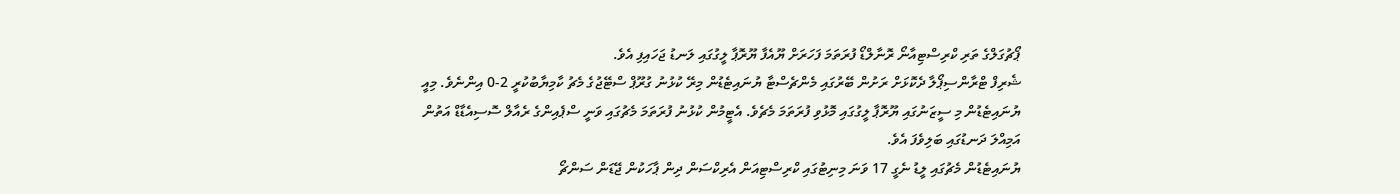ޕޯޗުގަލްގެ ތަރި ކްރިސްޓިއާނޯ ރޮނާލްޑޯ ފުރަތަމަ ފަހަރަށް ޔޫއެފާ ޔޫރޮޕާ ލީގުގައި ލަނޑު ޖަހައިފި އެވެ.
ޝެރިފް ޓްރާންސިޕޯލާ ދެކޮޅަށް ރަށުން ބޭރުގައި މެންޗެސްޓާ ޔުނައިޓެޑުން މިރޭ ކުޅުނު ގުރޫޕް ސްޓޭޖުގެ މެޗު ކާމިޔާބުކުރީ 2-0 އިންނެވެ. މިއީ ޔުނައިޓެޑުން މި ސީޒަނުގައި ޔޫރޮޕާ ލީގުގައި މޮޅުވި ފުރަތަމަ މެޗެވެ. އެޓީމުން ކުޅުނު ފުރަތަމަ މެޗުގައި ވަނީ ސްޕެއިންގެ ރެއާލް ސޮސިއެޑާޑް އަތުން އަމިއްލަ ދަނޑުގައި ބަލިވެފަ އެވެ.
ޔުނައިޓެޑުން މެޗުގައި ލީޑު ނެގީ 17 ވަނަ މިނިޓުގައި ކްރިސްޓިއަން އެރިކްސަން ދިން ޕާހަކުން ޖޭޑަން ސަންޗޯ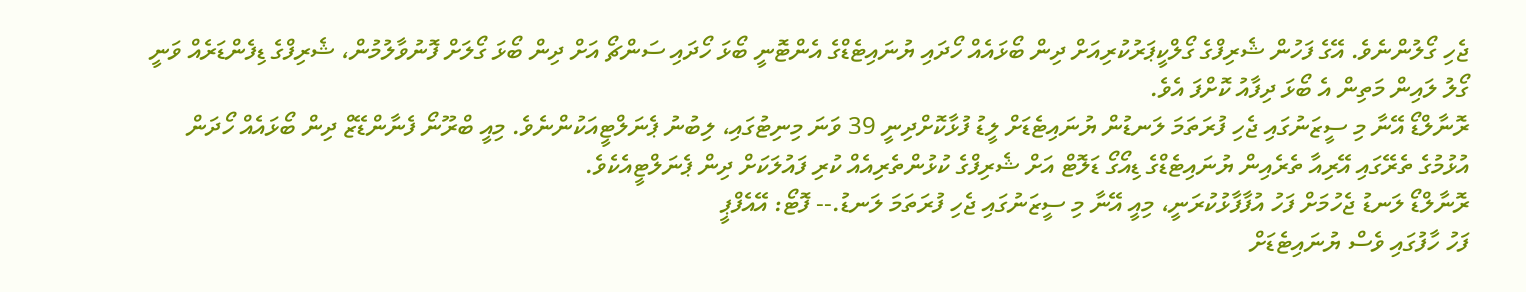ޖެހި ގޯލުންނެވެ. އޭގެ ފަހުން ޝެރިފްގެ ގޯލްކީޕަރުކުރިއަށް ދިން ބޯޅައެއް ހޯދައި ޔުނައިޓެޑްގެ އެންޓޮނީ ބޯޅަ ހޯދައި ސަންޗޯ އަށް ދިން ބޯޅަ ގޯލަށް ފޮނުވާލުމުން، ޝެރިފްގެ ޑިފެންޑަރެއް ވަނީ ގޯލު ލައިން މަތިން އެ ބޯޅަ ދިފާއު ކޮށްފަ އެވެ.
ރޮނާލްޑޯ އޭނާ މި ސީޒަނުގައި ޖެހި ފުރަތަމަ ލަނޑުން ޔުނައިޓެޑަށް ލީޑު ފުޅާކޮށްދިނީ 39 ވަނަ މިނިޓުގައި، ލިބުނު ޕެނަލްޓީއަކުންނެވެ. މިއީ ބްރޫނޯ ފެނާންޑޭޒް ދިން ބޯޅައެއް ހޯދަން އުޅުމުގެ ތެރޭގައި އޭރިއާ ތެރެއިން ޔުނައިޓެޑްގެ ޑިއޯގޯ ޑަލޮޓް އަށް ޝެރިފްގެ ކުޅުންތެރިއެއް ކުރި ފައުލަކަށް ދިން ޕެނަލްޓީއެކެވެ.
ރޮނާލްޑޯ ލަނޑު ޖެހުމަށް ފަހު އުފާފާޅުކުރަނީ، މިއީ އޭނާ މި ސީޒަނުގައި ޖެހި ފުރަތަމަ ލަނޑު.-- ފޮޓޯ: އޭއެފްޕީ
ފަހު ހާފުގައި ވެސް ޔުނައިޓެޑަށް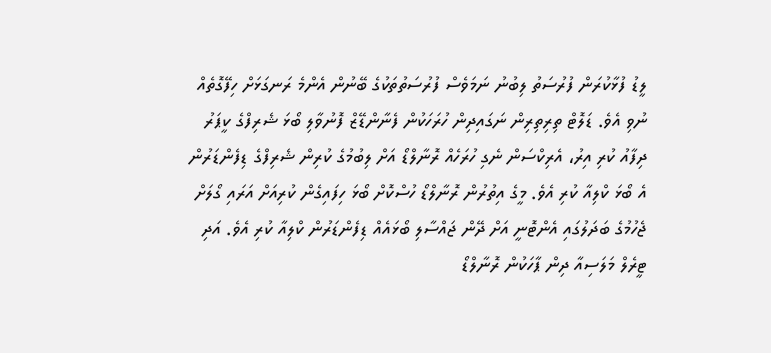ލީޑު ފުޅާކުރަން ފުރުސަތު ލިބުނު ނަމަވެސް ފުރުސަތުތަކުގެ ބޭނުން އެންމެ ރަނގަޅަށް ހިފޭގޮތެއް ނުވި އެވެ. ޑަލޮޓް ތިރިތިރިން ނަގައިދިން ހުރަހަކުން ފެނާންޑޭޒް ފޮނުވާލި ބޯޅަ ޝެރިފްގެ ކީޕަރު ދިފާއު ކުރި އިރު، އެރިކްސަން ނެގި ހުރަހެއް ރޮނާލްޑޯ އަށް ލިބުމުގެ ކުރިން ޝެރިފްގެ ޑިފެންޑަރުން އެ ބޯޅަ ކްލިއާ ކުރި އެވެ. މީގެ އިތުރުން ރޮނާލްޑޯ ހުސްކޮށް ބޯޅަ ހިފައިގެން ކުރިއަށް އަރައި ގޯލަށް ޖެހުމުގެ ބަދަލުގައި އެންޓޮނީ އަށް ދޭން ޖައްސާލި ބޯޅައެއް ޑިފެންޑަރުން ކްލިއާ ކުރި އެވެ. އަދި ޓީރެލް މަލަސިއާ ދިން ޕާހަކުން ރޮނާލްޑޯ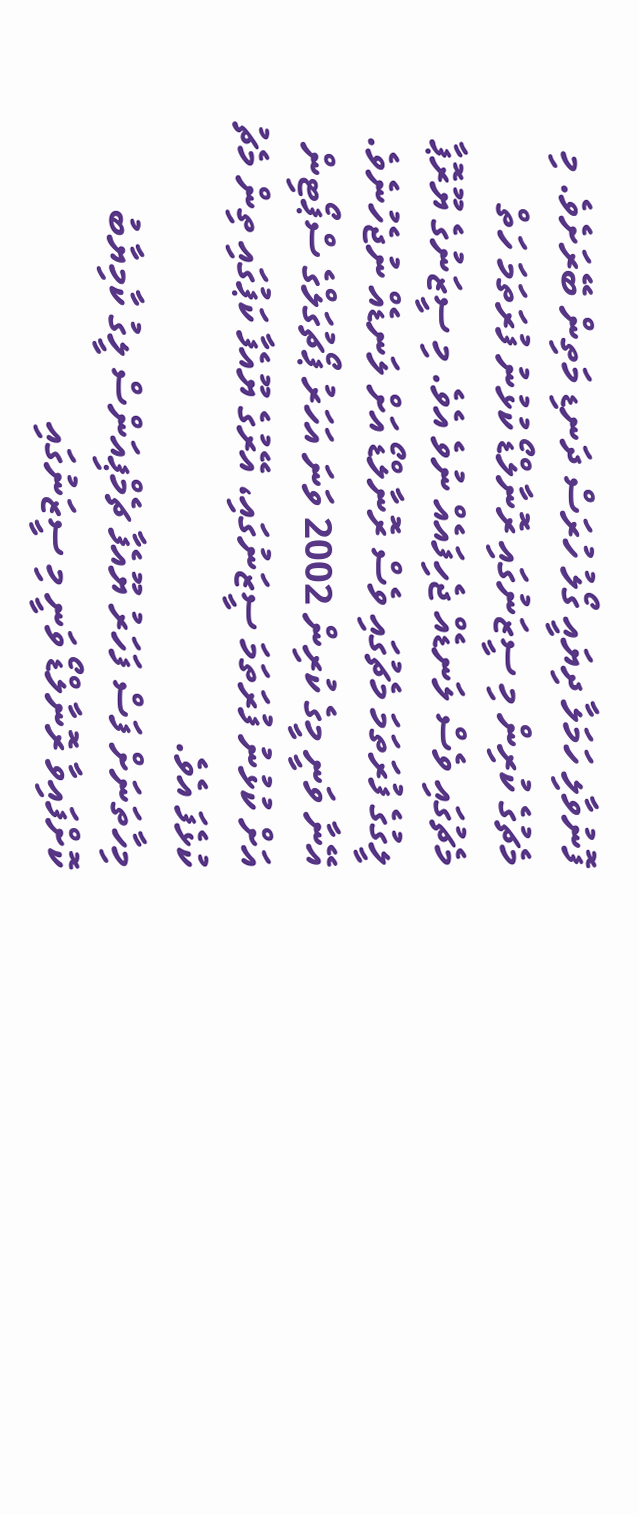ފޮނުވާލި ހަމަލާ ދިޔައީ ގޯލު ހުރަސް ދަނޑި މަތިން ބޭރަށެވެ. މި މެޗުގެ ކުރިން މި ސީޒަނުގައި ރޮނާލްޑޯ ކުޅުނު ފުރަތަމަ ހަތް މެޗުގައި ވެސް ލަނޑެއް ޖެހިފައެއް ނުވެ އެވެ. މި ސީޒަނުގެ ޔޫރޮޕާ ލީގުގެ ފުރަތަމަ މެޗުގައި ވެސް ރޮނާލްޑޯ އަށް ލަނޑެއް ނުޖެހުނެވެ. އޭނާ ވަނީ މީގެ ކުރިން 2002 ވަނަ އަހަރު ޕޯޗުގަލްގެ ސްޕޯޓިން އަށް ކުޅުނު ފުރަތަމަ ސީޒަނުގައި، އޭރުގެ ޔޫއެފާ ކަޕުގައި ތިން މެޗު ކުޅެފަ އެވެ.
މިހާތަނަށް ފަސް ފަހަރު ޔޫއެފާ ޗެމްޕިއަންސް ލީގު ކާމިޔާބު ކޮށްފައިވާ ރޮނާލްޑޯ ވަނީ މި ސީޒަނުގައި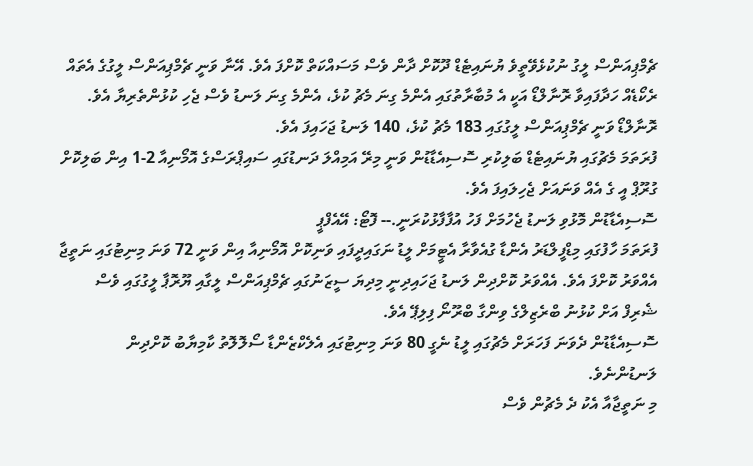ޗެމްޕިއަންސް ލީގު ނުކުޅެވޭތީވެ ޔުނައިޓެޑް ދޫކޮށް ދާން ވެސް މަސައްކަތް ކޮށްފަ އެވެ. އޭނާ ވަނީ ޗެމްޕިއަންސް ލީގުގެ އެތައް ރެކޯޑެއް ހަދާފައިވާ ރޮނާލްޑޯ އަކީ އެ މުބާރާތުގައި އެންމެ ގިނަ މެޗު ކުޅެ، އެންމެ ގިނަ ލަނޑު ވެސް ޖެހި ކުޅުންތެރިޔާ އެވެ. ރޮނާލްޑޯ ވަނީ ޗެމްޕިއަންސް ލީގުގައި 183 މެޗު ކުޅެ، 140 ލަނޑު ޖަހައިފަ އެވެ.
ފުރަތަމަ މެޗުގައި ޔުނައިޓެޑް ބަލިކުރި ސޮސިއެޑާޑުން ވަނީ މިރޭ އަމިއްލަ ދަނޑުގައި ސައިޕްރަސްގެ އޮމޯނިއާ 2-1 އިން ބަލިކޮށް ގުރޫޕް އީ ގެ އެއް ވަނައަށް ޖެހިލައިފަ އެވެ.
ސޮސިއެޑާޑުން މޮޅުވި ލަނޑު ޖެހުމަށް ފަހު އުފާފާޅުކުރަނީ.-- ފޮޓޯ: އޭއެފްޕީ
ފުރަތަމަ ހާފުގައި މިޑްފީލްޑަރު އެންޑާ ގުއެވާރާ އެޓީމަށް ލީޑު ނަގައިދީފައި ވަނިކޮށް އޮމޯނިއާ އިން ވަނީ 72 ވަނަ މިނިޓުގައި ނަތީޖާ އެއްވަރު ކޮށްފަ އެވެ. އެއްވަރު ކޮށްދިން ލަނޑު ޖަހައިދިނީ މިދިޔަ ސީޒަނުގައި ޗެމްޕިއަންސް ލީގާއި ޔޫރޮޕާ ލީގުގައި ވެސް ޝެރިފް އަށް ކުޅުނު ބްރެޒިލްގެ ވިންގާ ބްރޫނޯ ފިލިޕޭ އެވެ.
ސޮސިއެޑާޑުން ދެވަނަ ފަހަރަށް މެޗުގައި ލީޑު ނެގީ 80 ވަނަ މިނިޓުގައި އެލެކްޒެންޑާ ސޯލޮލޮތު ކާމިޔާބު ކޮށްދިން ލަނޑުންނެވެ.
މި ނަތީޖާއާ އެކު ދެ މެޗުން ވެސް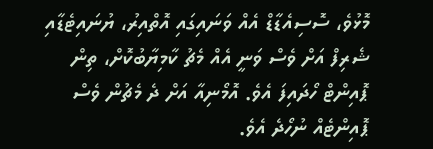މޮޅުވެ، ސޮސިއެޑާޑް އެއް ވަނައިގައި އޮތްއިރު، ޔުނައިޓެޑާއި ޝެރިފް އަށް ވެސް ވަނީ އެއް މެޗު ކާމިޔާބުކޮށް، ތިން ޕޮއިންޓް ހޯދައިފަ އެވެ. އޮމޯނިއާ އަށް ދެ މެޗުން ވެސް ޕޮއިންޓެއް ނުހޯދެ އެވެ.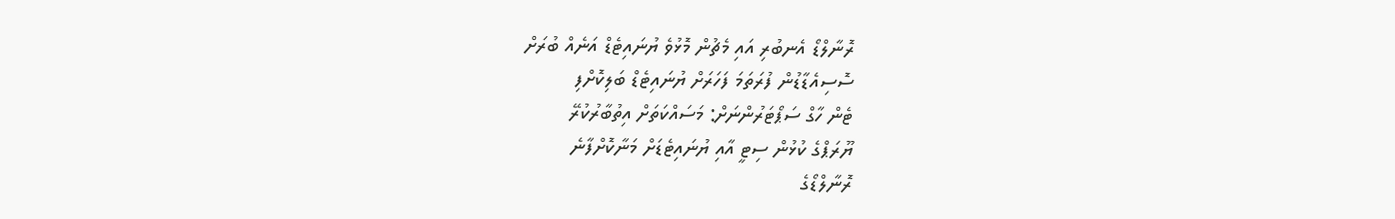ރޮނާލްޑޯ އެނބުރި އައި މެޗުން މޮޅުވެ ޔުނައިޓެޑް އަނެއް ބުރަށް
ސޮސިއެޑާޑުން ފުރަތަމަ ފަހަރަށް ޔުނައިޓެޑް ބަލިކޮށްފި
ޓެން ހާގް ސަޕޯޓަރުންނަށް: މަސައްކަތަށް އިތުބާރުކުރޭ
ޔޫރަޕްގެ ކުޅުން ސިޓީ އާއި ޔުނައިޓެޑަށް މަނާކޮށްފާނެ
ރޮނާލްޑޯގެ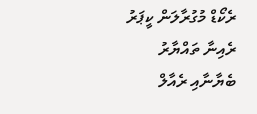ރެކޯޑް މުގުރާލަން ކީޕަރު ރެއިނާ ތައްޔާރު
ބެޔާނާއި ރެއާލް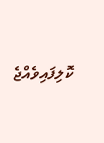ކޮލިފައިވެއްޖެ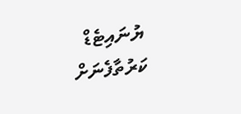ޔުނައިޓެޑް ކަރުތާފެނަށް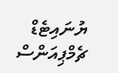ޔުނައިޓެޑް ޗެމްޕިއަންސް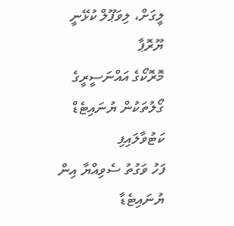ލީގަށް، ލިވަޕޫލް ކުޅޭނީ ޔޫރޮޕާ
މޮރޮކޯގެ އައްނަސީރީގެ ގޯލުތަކުން ޔުނައިޓެޑް ކަޓުވާލައިފި
ފަހު ވަގުތު ސެވިއްޔާ އިން ޔުނައިޓެޑާ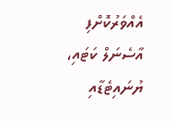އެއްވަރުކޮށްފި
އާސެނަލް ކަޓައި، ޔުނައިޓެޑާއި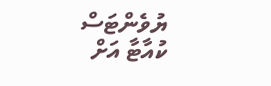ޔުވެންޓަސް ކުއާޓާ އަށް